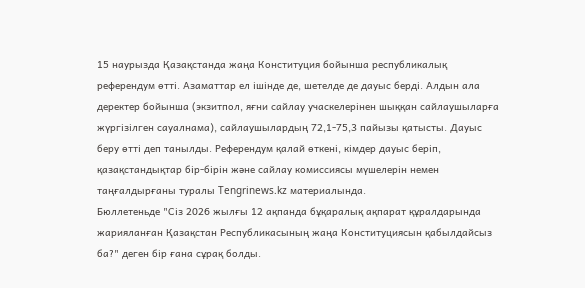15 наурызда Қазақстанда жаңа Конституция бойынша республикалық референдум өтті. Азаматтар ел ішінде де, шетелде де дауыс берді. Алдын ала деректер бойынша (экзитпол, яғни сайлау учаскелерінен шыққан сайлаушыларға жүргізілген сауалнама), сайлаушылардың 72,1-75,3 пайызы қатысты. Дауыс беру өтті деп танылды. Референдум қалай өткені, кімдер дауыс беріп, қазақстандықтар бір-бірін және сайлау комиссиясы мүшелерін немен таңғалдырғаны туралы Tengrinews.kz материалында.
Бюллетеньде "Сіз 2026 жылғы 12 ақпанда бұқаралық ақпарат құралдарында жарияланған Қазақстан Республикасының жаңа Конституциясын қабылдайсыз ба?" деген бір ғана сұрақ болды.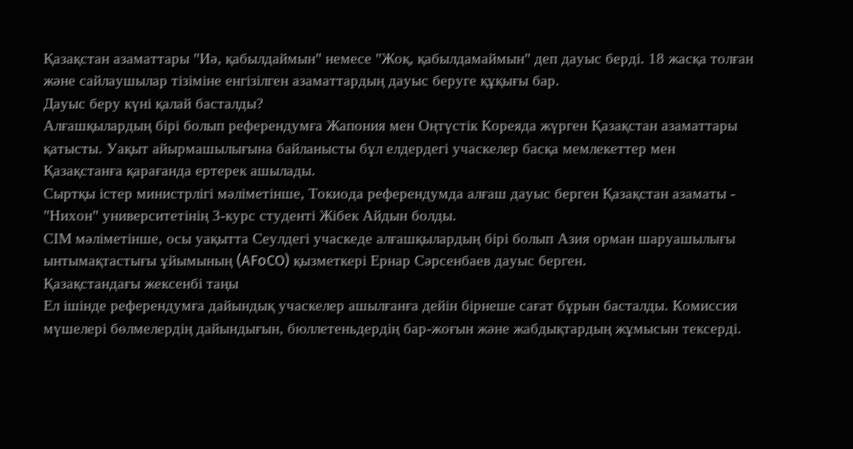Қазақстан азаматтары "Иә, қабылдаймын" немесе "Жоқ, қабылдамаймын" деп дауыс берді. 18 жасқа толған және сайлаушылар тізіміне енгізілген азаматтардың дауыс беруге құқығы бар.
Дауыс беру күні қалай басталды?
Алғашқылардың бірі болып референдумға Жапония мен Оңтүстік Кореяда жүрген Қазақстан азаматтары қатысты. Уақыт айырмашылығына байланысты бұл елдердегі учаскелер басқа мемлекеттер мен Қазақстанға қарағанда ертерек ашылады.
Сыртқы істер министрлігі мәліметінше, Токиода референдумда алғаш дауыс берген Қазақстан азаматы - "Нихон" университетінің 3-курс студенті Жібек Айдын болды.
СІМ мәліметінше, осы уақытта Сеулдегі учаскеде алғашқылардың бірі болып Азия орман шаруашылығы ынтымақтастығы ұйымының (AFoCO) қызметкері Ернар Сәрсенбаев дауыс берген.
Қазақстандағы жексенбі таңы
Ел ішінде референдумға дайындық учаскелер ашылғанға дейін бірнеше сағат бұрын басталды. Комиссия мүшелері бөлмелердің дайындығын, бюллетеньдердің бар-жоғын және жабдықтардың жұмысын тексерді.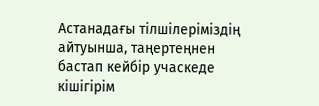Астанадағы тілшілеріміздің айтуынша, таңертеңнен бастап кейбір учаскеде кішігірім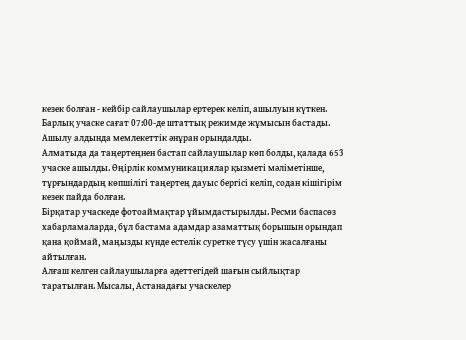кезек болған - кейбір сайлаушылар ертерек келіп, ашылуын күткен.
Барлық учаске сағат 07:00-де штаттық режимде жұмысын бастады. Ашылу алдында мемлекеттік әнұран орындалды.
Алматыда да таңертеңнен бастап сайлаушылар көп болды, қалада 653 учаске ашылды. Өңірлік коммуникациялар қызметі мәліметінше, тұрғындардың көпшілігі таңертең дауыс бергісі келіп, содан кішігірім кезек пайда болған.
Бірқатар учаскеде фотоаймақтар ұйымдастырылды. Ресми баспасөз хабарламаларда, бұл бастама адамдар азаматтық борышын орындап қана қоймай, маңызды күнде естелік суретке түсу үшін жасалғаны айтылған.
Алғаш келген сайлаушыларға әдеттегідей шағын сыйлықтар таратылған. Мысалы, Астанадағы учаскелер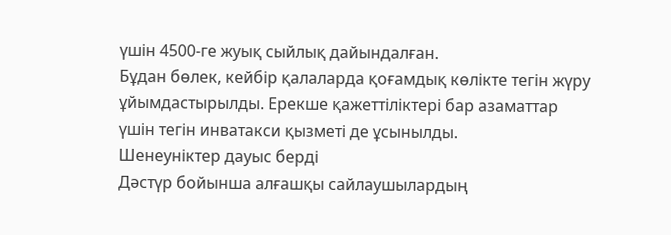үшін 4500-ге жуық сыйлық дайындалған.
Бұдан бөлек, кейбір қалаларда қоғамдық көлікте тегін жүру ұйымдастырылды. Ерекше қажеттіліктері бар азаматтар үшін тегін инватакси қызметі де ұсынылды.
Шенеуніктер дауыс берді
Дәстүр бойынша алғашқы сайлаушылардың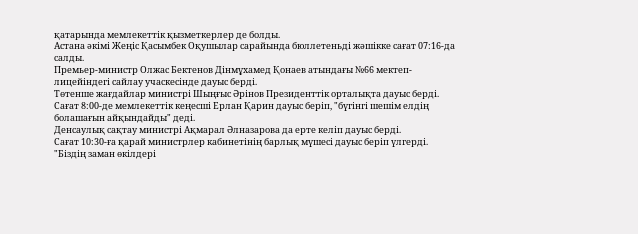қатарында мемлекеттік қызметкерлер де болды.
Астана әкімі Жеңіс Қасымбек Оқушылар сарайында бюллетеньді жәшікке сағат 07:16-да салды.
Премьер-министр Олжас Бектенов Дінмұхамед Қонаев атындағы №66 мектеп-лицейіндегі сайлау учаскесінде дауыс берді.
Төтенше жағдайлар министрі Шыңғыс Әрінов Президенттік орталықта дауыс берді.
Сағат 8:00-де мемлекеттік кеңесші Ерлан Қарин дауыс беріп, "бүгінгі шешім елдің болашағын айқындайды" деді.
Денсаулық сақтау министрі Ақмарал Әлназарова да ерте келіп дауыс берді.
Сағат 10:30-ға қарай министрлер кабинетінің барлық мүшесі дауыс беріп үлгерді.
"Біздің заман өкілдері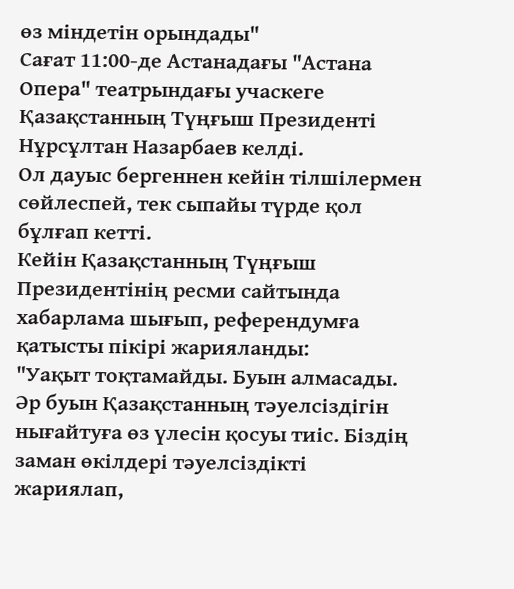өз міндетін орындады"
Сағат 11:00-де Астанадағы "Астана Опера" театрындағы учаскеге Қазақстанның Түңғыш Президенті Нұрсұлтан Назарбаев келді.
Ол дауыс бергеннен кейін тілшілермен сөйлеспей, тек сыпайы түрде қол бұлғап кетті.
Кейін Қазақстанның Түңғыш Президентінің ресми сайтында хабарлама шығып, референдумға қатысты пікірі жарияланды:
"Уақыт тоқтамайды. Буын алмасады. Әр буын Қазақстанның тәуелсіздігін нығайтуға өз үлесін қосуы тиіс. Біздің заман өкілдері тәуелсіздікті жариялап,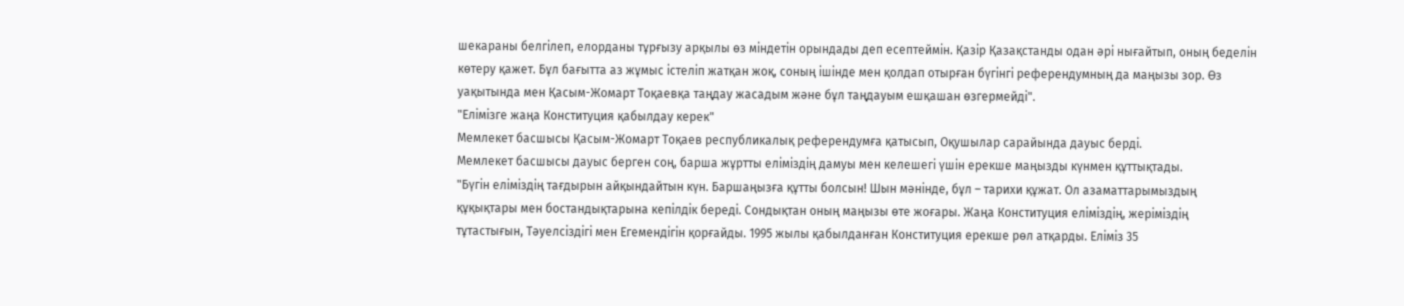шекараны белгілеп, елорданы тұрғызу арқылы өз міндетін орындады деп есептеймін. Қазір Қазақстанды одан әрі нығайтып, оның беделін көтеру қажет. Бұл бағытта аз жұмыс істеліп жатқан жоқ, соның ішінде мен қолдап отырған бүгінгі референдумның да маңызы зор. Өз уақытында мен Қасым-Жомарт Тоқаевқа таңдау жасадым және бұл таңдауым ешқашан өзгермейді".
"Елімізге жаңа Конституция қабылдау керек"
Мемлекет басшысы Қасым-Жомарт Тоқаев республикалық референдумға қатысып, Оқушылар сарайында дауыс берді.
Мемлекет басшысы дауыс берген соң, барша жұртты еліміздің дамуы мен келешегі үшін ерекше маңызды күнмен құттықтады.
"Бүгін еліміздің тағдырын айқындайтын күн. Баршаңызға құтты болсын! Шын мәнінде, бұл – тарихи құжат. Ол азаматтарымыздың құқықтары мен бостандықтарына кепілдік береді. Сондықтан оның маңызы өте жоғары. Жаңа Конституция еліміздің, жеріміздің тұтастығын, Тәуелсіздігі мен Егемендігін қорғайды. 1995 жылы қабылданған Конституция ерекше рөл атқарды. Еліміз 35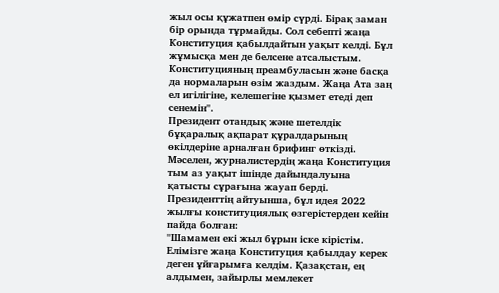жыл осы құжатпен өмір сүрді. Бірақ заман бір орында тұрмайды. Сол себепті жаңа Конституция қабылдайтын уақыт келді. Бұл жұмысқа мен де белсене атсалыстым. Конституцияның преамбуласын және басқа да нормаларын өзім жаздым. Жаңа Ата заң ел игілігіне, келешегіне қызмет етеді деп сенемін".
Президент отандық және шетелдік бұқаралық ақпарат құралдарының өкілдеріне арналған брифинг өткізді. Мәселен, журналистердің жаңа Конституция тым аз уақыт ішінде дайындалуына қатысты сұрағына жауап берді. Президенттің айтуынша, бұл идея 2022 жылғы конституциялық өзгерістерден кейін пайда болған:
"Шамамен екі жыл бұрын іске кірістім. Елімізге жаңа Конституция қабылдау керек деген ұйғарымға келдім. Қазақстан, ең алдымен, зайырлы мемлекет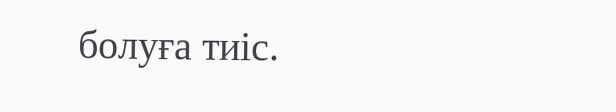болуға тиіс.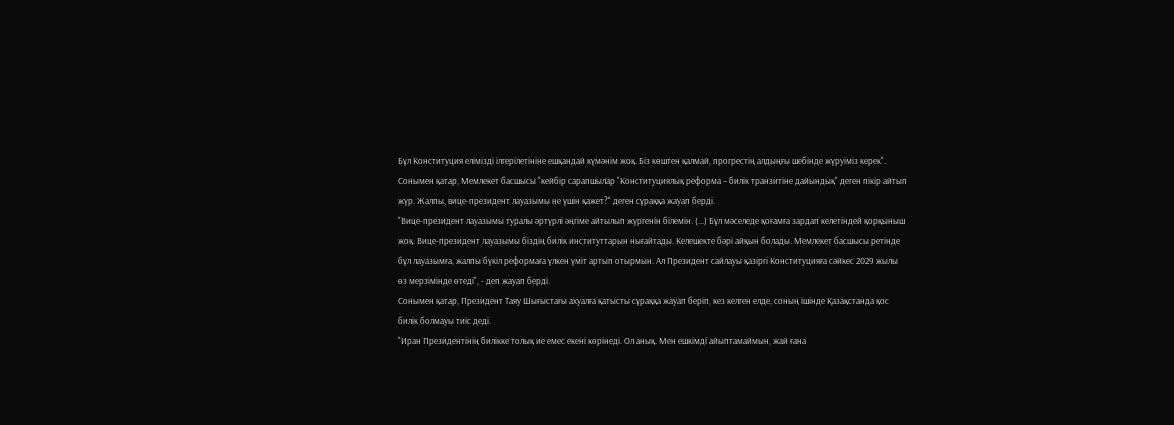Бұл Конституция елімізді ілгерілетініне ешқандай күмәнім жоқ. Біз көштен қалмай, прогрестің алдыңғы шебінде жүруіміз керек".
Сонымен қатар, Мемлекет басшысы "кейбір сарапшылар "Конституциялық реформа – билік транзитіне дайындық" деген пікір айтып жүр. Жалпы, вице-президент лауазымы не үшін қажет?" деген сұраққа жауап берді.
"Вице-президент лауазымы туралы әртүрлі әңгіме айтылып жүргенін білемін. (...) Бұл мәселеде қоғамға зардап келетіндей қорқыныш жоқ. Вице-президент лауазымы біздің билік институттарын нығайтады. Келешекте бәрі айқын болады. Мемлекет басшысы ретінде бұл лауазымға, жалпы бүкіл реформаға үлкен үміт артып отырмын. Ал Президент сайлауы қазіргі Конституцияға сәйкес 2029 жылы өз мерзімінде өтеді", - деп жауап берді.
Сонымен қатар, Президент Таяу Шығыстағы ахуалға қатысты сұраққа жауап беріп, кез келген елде, соның ішінде Қазақстанда қос билік болмауы тиіс деді.
"Иран Президентінің билікке толық ие емес екені көрінеді. Ол анық. Мен ешкімді айыптамаймын, жай ғана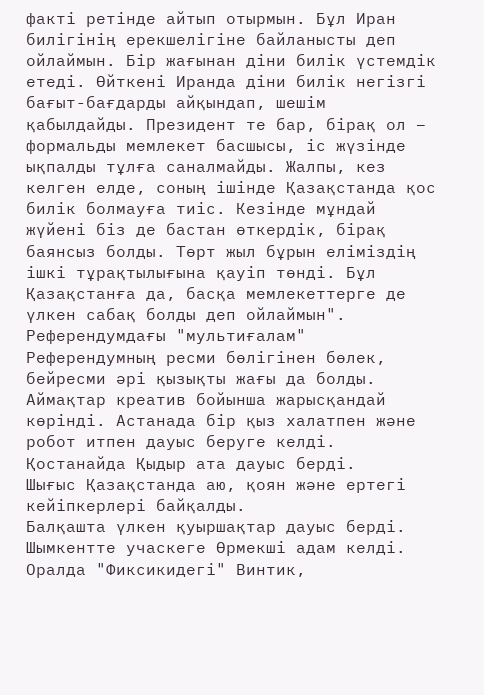факті ретінде айтып отырмын. Бұл Иран билігінің ерекшелігіне байланысты деп ойлаймын. Бір жағынан діни билік үстемдік етеді. Өйткені Иранда діни билік негізгі бағыт-бағдарды айқындап, шешім қабылдайды. Президент те бар, бірақ ол – формальды мемлекет басшысы, іс жүзінде ықпалды тұлға саналмайды. Жалпы, кез келген елде, соның ішінде Қазақстанда қос билік болмауға тиіс. Кезінде мұндай жүйені біз де бастан өткердік, бірақ баянсыз болды. Төрт жыл бұрын еліміздің ішкі тұрақтылығына қауіп төнді. Бұл Қазақстанға да, басқа мемлекеттерге де үлкен сабақ болды деп ойлаймын".
Референдумдағы "мультиғалам"
Референдумның ресми бөлігінен бөлек, бейресми әрі қызықты жағы да болды. Аймақтар креатив бойынша жарысқандай көрінді. Астанада бір қыз халатпен және робот итпен дауыс беруге келді.
Қостанайда Қыдыр ата дауыс берді.
Шығыс Қазақстанда аю, қоян және ертегі кейіпкерлері байқалды.
Балқашта үлкен қуыршақтар дауыс берді.
Шымкентте учаскеге Өрмекші адам келді.
Оралда "Фиксикидегі" Винтик,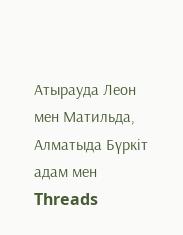Атырауда Леон мен Матильда, Алматыда Бүркіт адам мен Threads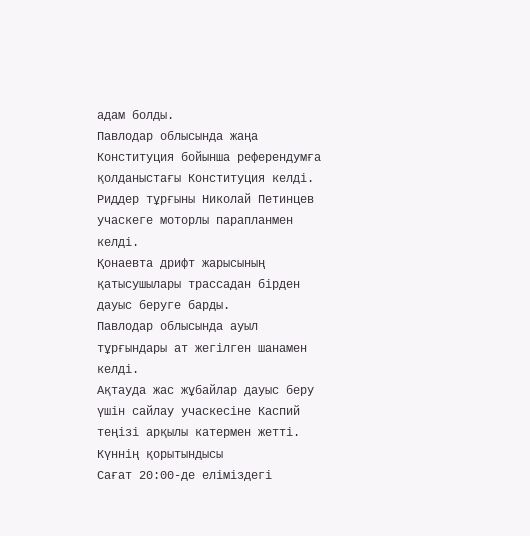адам болды.
Павлодар облысында жаңа Конституция бойынша референдумға қолданыстағы Конституция келді.
Риддер тұрғыны Николай Петинцев учаскеге моторлы парапланмен келді.
Қонаевта дрифт жарысының қатысушылары трассадан бірден дауыс беруге барды.
Павлодар облысында ауыл тұрғындары ат жегілген шанамен келді.
Ақтауда жас жұбайлар дауыс беру үшін сайлау учаскесіне Каспий теңізі арқылы катермен жетті.
Күннің қорытындысы
Сағат 20:00-де еліміздегі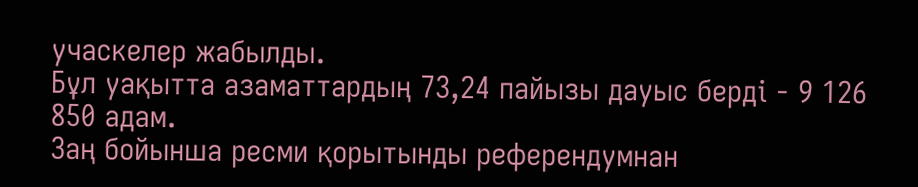учаскелер жабылды.
Бұл уақытта азаматтардың 73,24 пайызы дауыс берді - 9 126 850 адам.
Заң бойынша ресми қорытынды референдумнан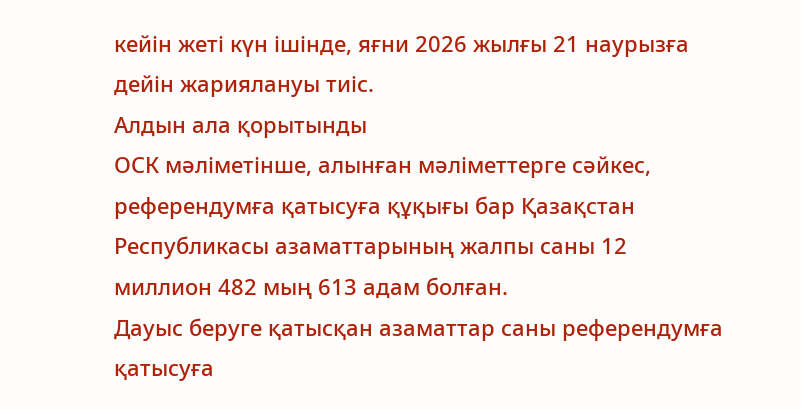кейін жеті күн ішінде, яғни 2026 жылғы 21 наурызға дейін жариялануы тиіс.
Алдын ала қорытынды
ОСК мәліметінше, алынған мәліметтерге сәйкес, референдумға қатысуға құқығы бар Қазақстан Республикасы азаматтарының жалпы саны 12 миллион 482 мың 613 адам болған.
Дауыс беруге қатысқан азаматтар саны референдумға қатысуға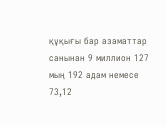құқығы бар азаматтар санынан 9 миллион 127 мың 192 адам немесе 73,12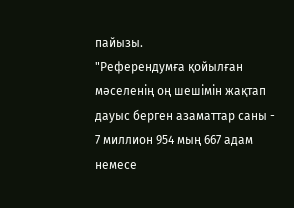пайызы.
"Референдумға қойылған мәселенің оң шешімін жақтап дауыс берген азаматтар саны - 7 миллион 954 мың 667 адам немесе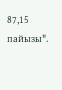87,15 пайызы".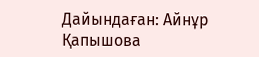Дайындаған: Айнұр Қапышова